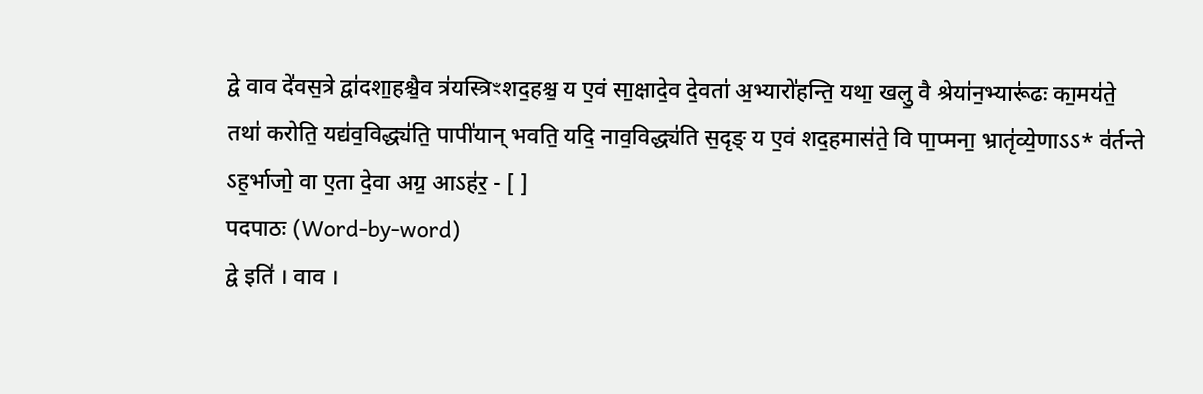द्वे वाव दे॑वस॒त्रे द्वा॑दशा॒हश्चै॒व त्र॑यस्त्रिꣳशद॒हश्च॒ य ए॒वं सा॒क्षादे॒व दे॒वता॑ अ॒भ्यारो॑हन्ति॒ यथा॒ खलु॒ वै श्रेया॑न॒भ्यारू॑ढः का॒मय॑ते॒ तथा॑ करोति॒ यद्य॑व॒विद्ध्य॑ति॒ पापी॑यान् भवति॒ यदि॒ नाव॒विद्ध्य॑ति स॒दृङ् य ए॒वं शद॒हमास॑ते॒ वि पा॒प्मना॒ भ्रातृ॑व्ये॒णाऽऽ* व॑र्तन्ते ऽह॒र्भाजो॒ वा ए॒ता दे॒वा अग्र॒ आऽह॑र॒ - [ ]
पदपाठः (Word-by-word)
द्वे इति॑ । वाव ।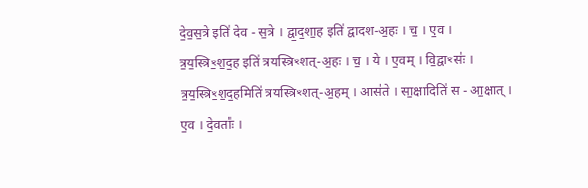दे॒व॒स॒त्रे इति॑ देव - स॒त्रे । द्वा॒द॒शा॒ह इति॑ द्वादश-अ॒हः । च॒ । ए॒व । त्र॒य॒स्त्रिꣳ॒श॒द॒ह इति॑ त्रयस्त्रिꣳशत्-अ॒हः । च॒ । ये । ए॒वम् । वि॒द्वाꣳसः॑ । त्र॒य॒स्त्रिꣳ॒श॒द॒हमिति॑ त्रयस्त्रिꣳशत्-अ॒हम् । आस॑ते । सा॒क्षादिति॑ स - आ॒क्षात् । ए॒व । दे॒वताः᳚ ।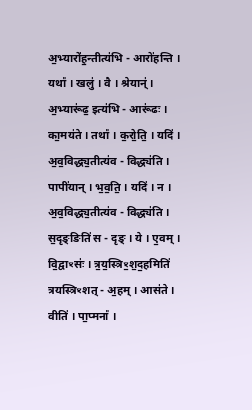अ॒भ्यारो॑ह॒न्तीत्य॑भि - आरो॑हन्ति । यथा᳚ । खलु॑ । वै । श्रेयान्॑ । अ॒भ्यारू॑ढ॒ इत्य॑भि - आरू॑ढः । का॒मय॑ते । तथा᳚ । क॒रो॒ति॒ । यदि॑ । अ॒व॒विद्ध्य॒तीत्य॑व - विद्ध्य॑ति । पापी॑यान् । भ॒व॒ति॒ । यदि॑ । न । अ॒व॒विद्ध्य॒तीत्य॑व - विद्ध्य॑ति । स॒दृङ्ङिति॑ स - दृङ् । ये । ए॒वम् । वि॒द्वाꣳसः॑ । त्र॒य॒स्त्रिꣳ॒श॒द॒हमिति॑ त्रयस्त्रिꣳशत् - अ॒हम् । आस॑ते । वीति॑ । पा॒प्मना᳚ ।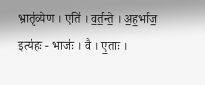भ्रातृ॑व्येण । एति॑ । व॒र्त॒न्ते॒ । अ॒ह॒र्भाज॒ इत्य॑हः - भाजः॑ । वै । ए॒ताः ।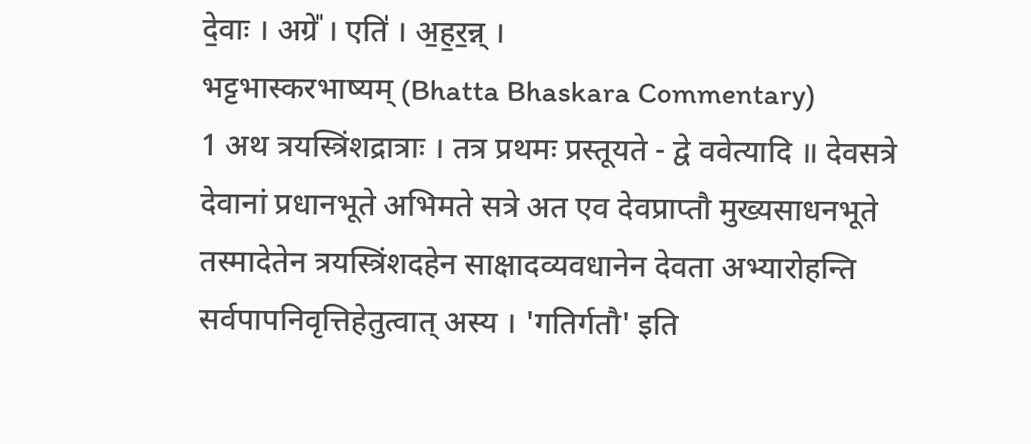दे॒वाः । अग्रे᳚ । एति॑ । अ॒ह॒र॒न्न् ।
भट्टभास्करभाष्यम् (Bhatta Bhaskara Commentary)
1 अथ त्रयस्त्रिंशद्रात्राः । तत्र प्रथमः प्रस्तूयते - द्वे ववेत्यादि ॥ देवसत्रे देवानां प्रधानभूते अभिमते सत्रे अत एव देवप्राप्तौ मुख्यसाधनभूते तस्मादेतेन त्रयस्त्रिंशदहेन साक्षादव्यवधानेन देवता अभ्यारोहन्ति सर्वपापनिवृत्तिहेतुत्वात् अस्य । 'गतिर्गतौ' इति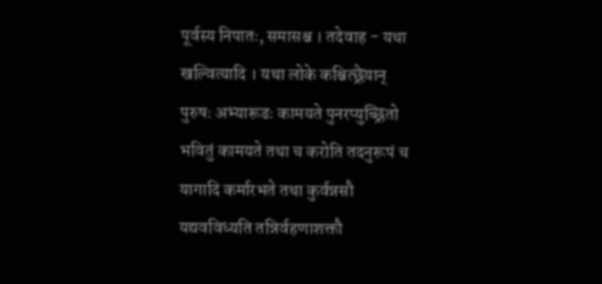पूर्वस्य निपातः, समासश्च । तदेवाह - यथा खल्वित्यादि । यथा लोके कश्चित्छ्रेयान् पुरुषः अभ्यारूढः कामयते पुनरप्युच्छ्रितो भवितुं कामयते तथा च करोति तदनुरूपं च यागादि कर्मारभते तथा कुर्वन्नसौ यद्यवविध्यति तन्निर्वहणाशक्तौ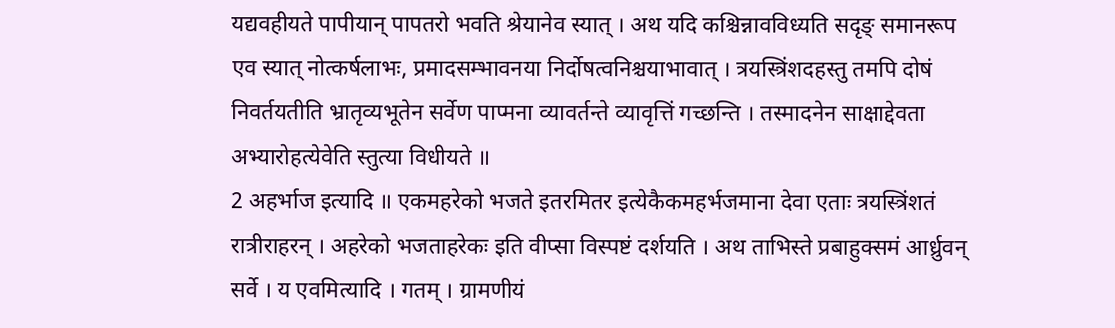यद्यवहीयते पापीयान् पापतरो भवति श्रेयानेव स्यात् । अथ यदि कश्चिन्नावविध्यति सदृङ् समानरूप एव स्यात् नोत्कर्षलाभः, प्रमादसम्भावनया निर्दोषत्वनिश्चयाभावात् । त्रयस्त्रिंशदहस्तु तमपि दोषं निवर्तयतीति भ्रातृव्यभूतेन सर्वेण पाप्मना व्यावर्तन्ते व्यावृत्तिं गच्छन्ति । तस्मादनेन साक्षाद्देवता अभ्यारोहत्येवेति स्तुत्या विधीयते ॥
2 अहर्भाज इत्यादि ॥ एकमहरेको भजते इतरमितर इत्येकैकमहर्भजमाना देवा एताः त्रयस्त्रिंशतं रात्रीराहरन् । अहरेको भजताहरेकः इति वीप्सा विस्पष्टं दर्शयति । अथ ताभिस्ते प्रबाहुक्समं आर्ध्रुवन् सर्वे । य एवमित्यादि । गतम् । ग्रामणीयं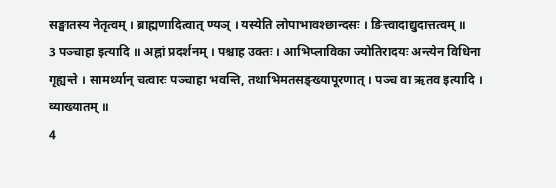सङ्घातस्य नेतृत्वम् । ब्राह्मणादित्वात् ण्यञ् । यस्येति लोपाभावश्छान्दसः । ङित्त्वादाद्युदात्तत्वम् ॥
3 पञ्चाहा इत्यादि ॥ अह्नां प्रदर्शनम् । पश्चाह उक्तः । आभिप्लाविका ज्योतिरादयः अन्त्येन विधिना गृह्यन्ते । सामर्थ्यान् चत्वारः पञ्चाहा भवन्ति, तथाभिमतसङ्ख्यापूरणात् । पञ्च वा ऋतव इत्यादि । व्याख्यातम् ॥
4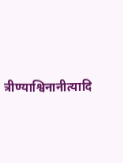त्रीण्याश्विनानीत्यादि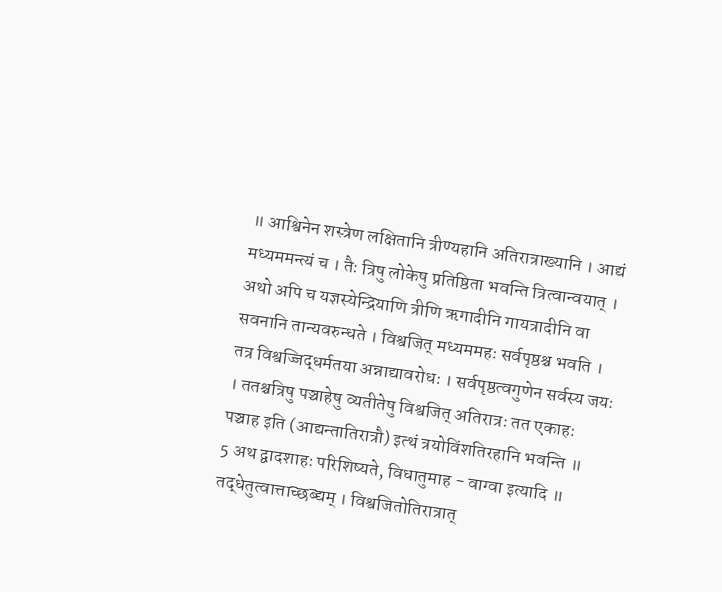॥ आश्विनेन शस्त्रेण लक्षितानि त्रीण्यहानि अतिरात्राख्यानि । आद्यं मध्यममन्त्यं च । तैः त्रिषु लोकेषु प्रतिष्ठिता भवन्ति त्रित्वान्वयात् । अथो अपि च यज्ञस्येन्द्रियाणि त्रीणि ऋगादीनि गायत्रादीनि वा सवनानि तान्यवरुन्धते । विश्वजित् मध्यममहः सर्वपृष्ठश्च भवति । तत्र विश्वज्जिद्धर्मतया अन्नाद्यावरोधः । सर्वपृष्ठत्वगुणेन सर्वस्य जयः । ततश्चत्रिषु पञ्चाहेषु व्यतीतेषु विश्वजित् अतिरात्रः तत एकाहः पञ्चाह इति (आद्यन्तातिरात्रौ) इत्थं त्रयोविंशतिरहानि भवन्ति ॥
5 अथ द्वादशाहः परिशिष्यते, विधातुमाह - वाग्वा इत्यादि ॥ तद्धेतुत्वात्ताच्छब्द्यम् । विश्वजितोतिरात्रात्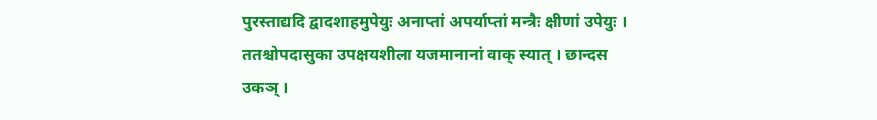पुरस्ताद्यदि द्वादशाहमुपेयुः अनाप्तां अपर्याप्तां मन्त्रैः क्षीणां उपेयुः । ततश्चोपदासुका उपक्षयशीला यजमानानां वाक् स्यात् । छान्दस उकञ् ।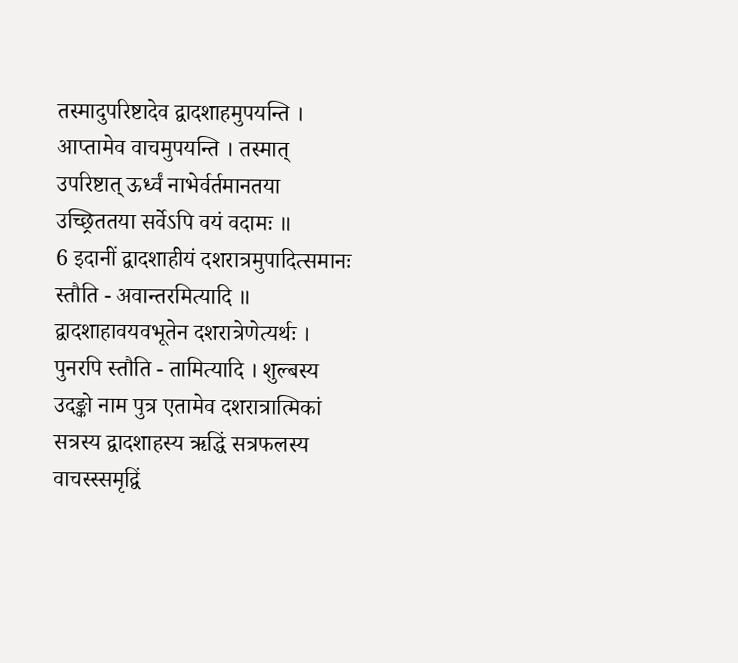तस्मादुपरिष्टादेव द्वादशाहमुपयन्ति । आप्तामेव वाचमुपयन्ति । तस्मात् उपरिष्टात् ऊर्ध्वं नाभेर्वर्तमानतया उच्छ्रिततया सर्वेऽपि वयं वदामः ॥
6 इदानीं द्वादशाहीयं दशरात्रमुपादित्समानः स्तौति - अवान्तरमित्यादि ॥ द्वादशाहावयवभूतेन दशरात्रेणेत्यर्थः । पुनरपि स्तौति - तामित्यादि । शुल्बस्य उदङ्को नाम पुत्र एतामेव दशरात्रात्मिकां सत्रस्य द्वादशाहस्य ऋद्धिं सत्रफलस्य वाचस्स्समृद्विं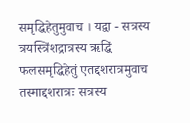समृद्धिहेतुमुवाच । यद्वा - सत्रस्य त्रयस्त्रिंशद्रात्रस्य ऋद्धिं फलसमृद्धिहेतुं एतद्दशरात्रमुवाच तस्माद्दशरात्रः सत्रस्य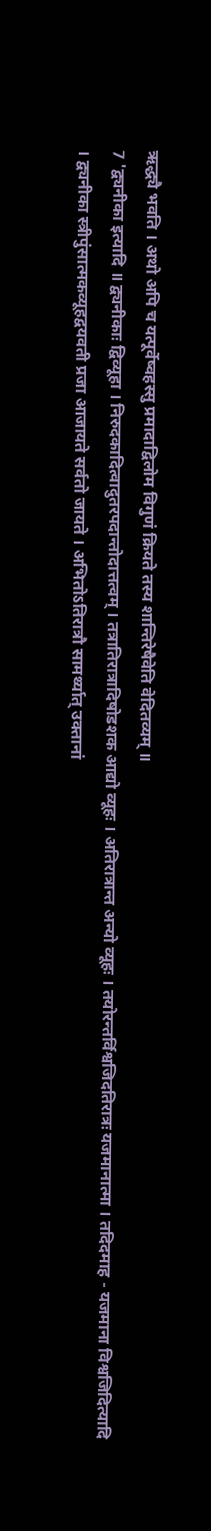ऋद्ध्यै भवति । अथो अपि च यत्पूर्वेष्वहस्सु प्रमादाद्विलोम विगुणं क्रियते तस्य शान्तिरेषैवेति वेदितव्यम् ॥
7 'द्व्यनीका इत्यादि ॥ द्व्यनीकाः द्विव्यूहा । निरुदकादित्वादुतरपदान्तोदात्तत्वम् । तत्रातिरात्रादिषोडशक आद्यो व्यूहः । अतिरात्रान्त अन्यो व्यूहः । तयोरन्तर्विश्वजिदतिरात्रः यजमानात्मा । तदिदमाह - यजमाना विश्वजिदित्यादि । द्व्यनीका स्त्रीपुंसात्मकव्यूहद्वयवती प्रजा आजायते सर्वतो जायते । अभितोऽतिरात्रौ सामर्थ्यात् उक्तानां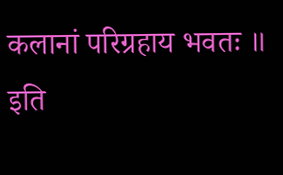कलानां परिग्रहाय भवतः ॥
इति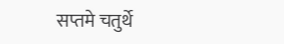सप्तमे चतुर्थे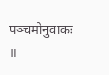पञ्चमोनुवाकः ॥